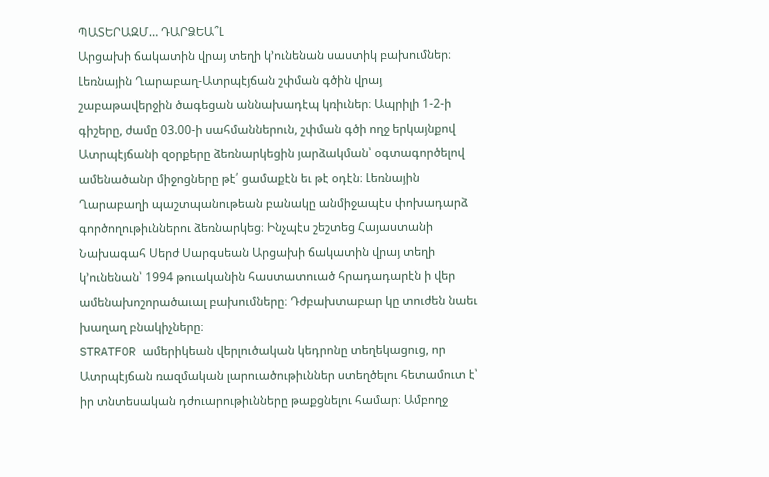ՊԱՏԵՐԱԶՄ… ԴԱՐՁԵԱ՞Լ
Արցախի ճակատին վրայ տեղի կ՚ունենան սաստիկ բախումներ։ Լեռնային Ղարաբաղ-Ատրպէյճան շփման գծին վրայ շաբաթավերջին ծագեցան աննախադէպ կռիւներ։ Ապրիլի 1-2-ի գիշերը, ժամը 03.00-ի սահմաններուն, շփման գծի ողջ երկայնքով Ատրպէյճանի զօրքերը ձեռնարկեցին յարձակման՝ օգտագործելով ամենածանր միջոցները թէ՛ ցամաքէն եւ թէ օդէն։ Լեռնային Ղարաբաղի պաշտպանութեան բանակը անմիջապէս փոխադարձ գործողութիւններու ձեռնարկեց։ Ինչպէս շեշտեց Հայաստանի Նախագահ Սերժ Սարգսեան Արցախի ճակատին վրայ տեղի կ՚ունենան՝ 1994 թուականին հաստատուած հրադադարէն ի վեր ամենախոշորածաւալ բախումները։ Դժբախտաբար կը տուժեն նաեւ խաղաղ բնակիչները։
STRATFOR ամերիկեան վերլուծական կեդրոնը տեղեկացուց, որ Ատրպէյճան ռազմական լարուածութիւններ ստեղծելու հետամուտ է՝ իր տնտեսական դժուարութիւնները թաքցնելու համար։ Ամբողջ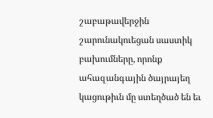շաբաթավերջին շարունակուեցան սաստիկ բախումները, որոնք ահազանգային ծայրայեղ կացութիւն մը ստեղծած են եւ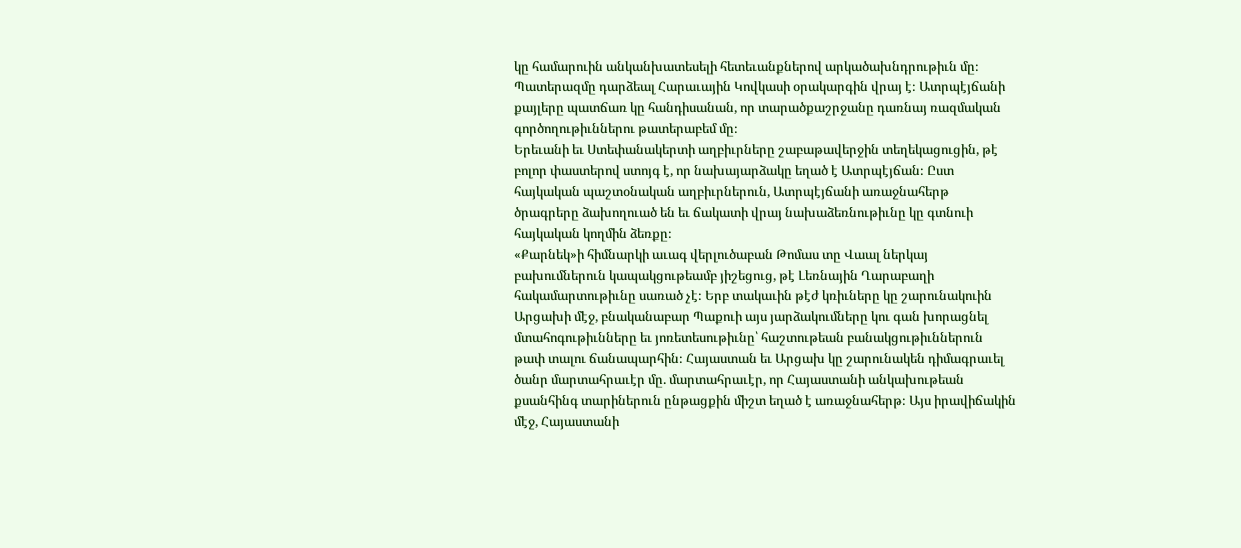կը համարուին անկանխատեսելի հետեւանքներով արկածախնդրութիւն մը։ Պատերազմը դարձեալ Հարաւային Կովկասի օրակարգին վրայ է։ Ատրպէյճանի քայլերը պատճառ կը հանդիսանան, որ տարածքաշրջանը դառնայ ռազմական գործողութիւններու թատերաբեմ մը։
Երեւանի եւ Ստեփանակերտի աղբիւրները շաբաթավերջին տեղեկացուցին, թէ բոլոր փաստերով ստոյգ է, որ նախայարձակը եղած է Ատրպէյճան։ Ըստ հայկական պաշտօնական աղբիւրներուն, Ատրպէյճանի առաջնահերթ ծրագրերը ձախողուած են եւ ճակատի վրայ նախաձեռնութիւնը կը գտնուի հայկական կողմին ձեռքը։
«Քարնեկ»ի հիմնարկի աւագ վերլուծաբան Թոմաս տը Վաալ ներկայ բախումներուն կապակցութեամբ յիշեցուց, թէ Լեռնային Ղարաբաղի հակամարտութիւնը սառած չէ։ Երբ տակաւին թէժ կռիւները կը շարունակուին Արցախի մէջ, բնականաբար Պաքուի այս յարձակումները կու գան խորացնել մտահոգութիւնները եւ յոռետեսութիւնը՝ հաշտութեան բանակցութիւններուն թափ տալու ճանապարհին։ Հայաստան եւ Արցախ կը շարունակեն դիմագրաւել ծանր մարտահրաւէր մը. մարտահրաւէր, որ Հայաստանի անկախութեան քսանհինգ տարիներուն ընթացքին միշտ եղած է առաջնահերթ։ Այս իրավիճակին մէջ, Հայաստանի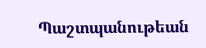Պաշտպանութեան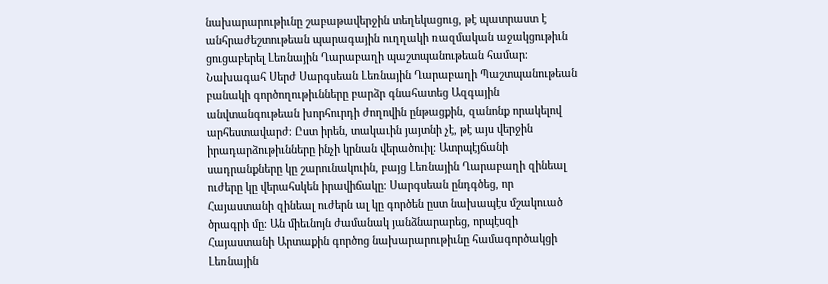նախարարութիւնը շաբաթավերջին տեղեկացուց, թէ պատրաստ է անհրաժեշտութեան պարագային ուղղակի ռազմական աջակցութիւն ցուցաբերել Լեռնային Ղարաբաղի պաշտպանութեան համար։ Նախագահ Սերժ Սարգսեան Լեռնային Ղարաբաղի Պաշտպանութեան բանակի գործողութիւնները բարձր գնահատեց Ազգային անվտանգութեան խորհուրդի ժողովին ընթացքին, զանոնք որակելով արհեստավարժ։ Ըստ իրեն, տակաւին յայտնի չէ, թէ այս վերջին իրադարձութիւնները ինչի կրնան վերածուիլ։ Ատրպէյճանի սադրանքները կը շարունակուին, բայց Լեռնային Ղարաբաղի զինեալ ուժերը կը վերահսկեն իրավիճակը։ Սարգսեան ընդգծեց, որ Հայաստանի զինեալ ուժերն ալ կը գործեն ըստ նախապէս մշակուած ծրագրի մը։ Ան միեւնոյն ժամանակ յանձնարարեց, որպէսզի Հայաստանի Արտաքին գործոց նախարարութիւնը համագործակցի Լեռնային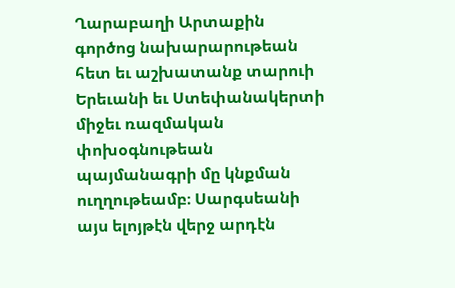Ղարաբաղի Արտաքին գործոց նախարարութեան հետ եւ աշխատանք տարուի Երեւանի եւ Ստեփանակերտի միջեւ ռազմական փոխօգնութեան պայմանագրի մը կնքման ուղղութեամբ։ Սարգսեանի այս ելոյթէն վերջ արդէն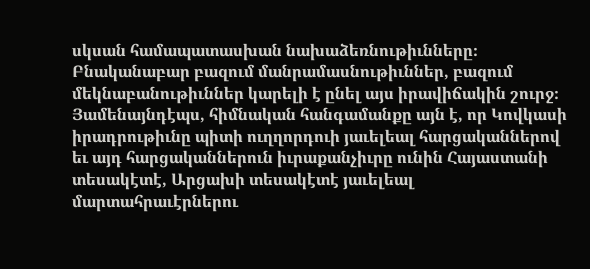սկսան համապատասխան նախաձեռնութիւնները։ Բնականաբար բազում մանրամասնութիւններ, բազում մեկնաբանութիւններ կարելի է ընել այս իրավիճակին շուրջ։ Յամենայնդէպս, հիմնական հանգամանքը այն է, որ Կովկասի իրադրութիւնը պիտի ուղղորդուի յաւելեալ հարցականներով եւ այդ հարցականներուն իւրաքանչիւրը ունին Հայաստանի տեսակէտէ, Արցախի տեսակէտէ յաւելեալ մարտահրաւէրներու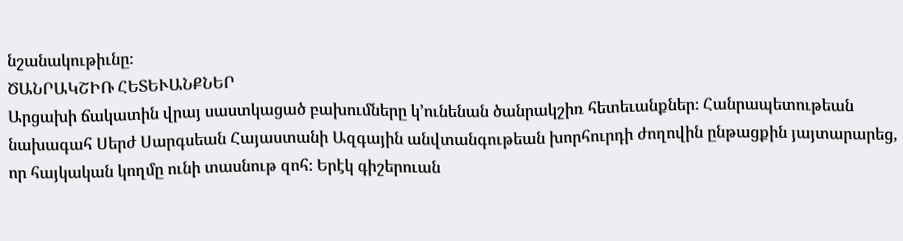նշանակութիւնը։
ԾԱՆՐԱԿՇԻՌ ՀԵՏԵՒԱՆՔՆԵՐ
Արցախի ճակատին վրայ սաստկացած բախումները կ՚ունենան ծանրակշիռ հետեւանքներ։ Հանրապետութեան նախագահ Սերժ Սարգսեան Հայաստանի Ազգային անվտանգութեան խորհուրդի ժողովին ընթացքին յայտարարեց, որ հայկական կողմը ունի տասնութ զոհ։ Երէկ գիշերուան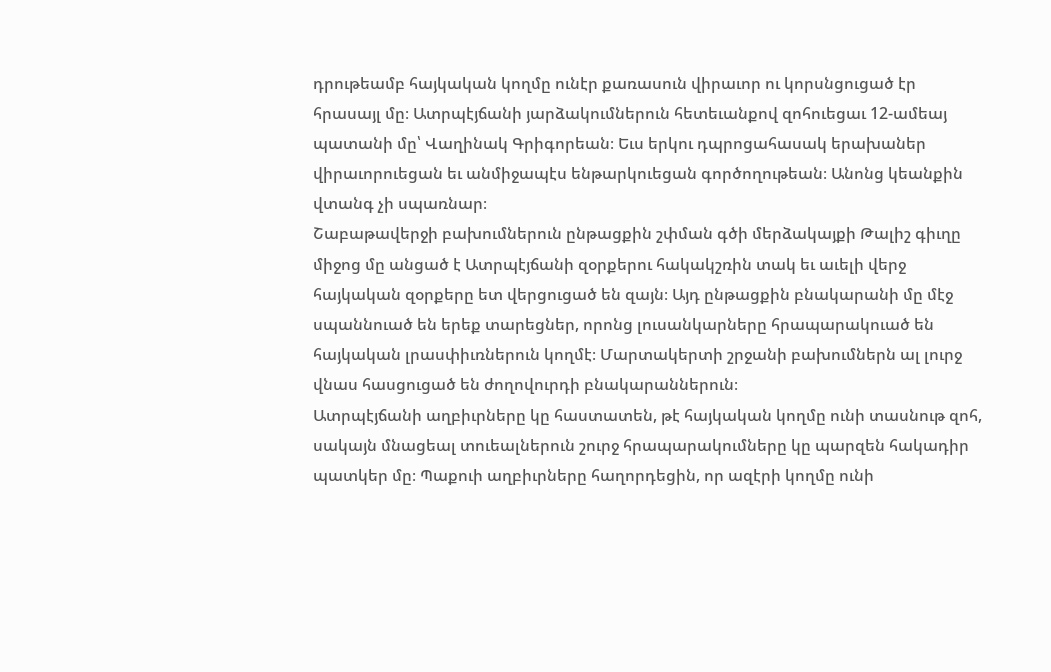դրութեամբ հայկական կողմը ունէր քառասուն վիրաւոր ու կորսնցուցած էր հրասայլ մը։ Ատրպէյճանի յարձակումներուն հետեւանքով զոհուեցաւ 12-ամեայ պատանի մը՝ Վաղինակ Գրիգորեան։ Եւս երկու դպրոցահասակ երախաներ վիրաւորուեցան եւ անմիջապէս ենթարկուեցան գործողութեան։ Անոնց կեանքին վտանգ չի սպառնար։
Շաբաթավերջի բախումներուն ընթացքին շփման գծի մերձակայքի Թալիշ գիւղը միջոց մը անցած է Ատրպէյճանի զօրքերու հակակշռին տակ եւ աւելի վերջ հայկական զօրքերը ետ վերցուցած են զայն։ Այդ ընթացքին բնակարանի մը մէջ սպաննուած են երեք տարեցներ, որոնց լուսանկարները հրապարակուած են հայկական լրասփիւռներուն կողմէ։ Մարտակերտի շրջանի բախումներն ալ լուրջ վնաս հասցուցած են ժողովուրդի բնակարաններուն։
Ատրպէյճանի աղբիւրները կը հաստատեն, թէ հայկական կողմը ունի տասնութ զոհ, սակայն մնացեալ տուեալներուն շուրջ հրապարակումները կը պարզեն հակադիր պատկեր մը։ Պաքուի աղբիւրները հաղորդեցին, որ ազէրի կողմը ունի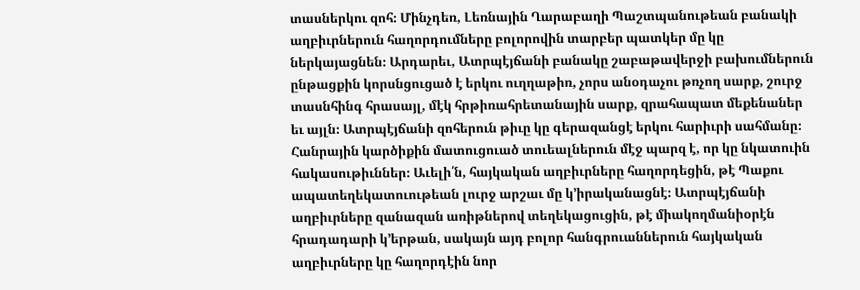տասներկու զոհ։ Մինչդեռ, Լեռնային Ղարաբաղի Պաշտպանութեան բանակի աղբիւրներուն հաղորդումները բոլորովին տարբեր պատկեր մը կը ներկայացնեն։ Արդարեւ, Ատրպէյճանի բանակը շաբաթավերջի բախումներուն ընթացքին կորսնցուցած է երկու ուղղաթիռ, չորս անօդաչու թռչող սարք, շուրջ տասնհինգ հրասայլ, մէկ հրթիռահրետանային սարք, զրահապատ մեքենաներ եւ այլն։ Ատրպէյճանի զոհերուն թիւը կը գերազանցէ երկու հարիւրի սահմանը։
Հանրային կարծիքին մատուցուած տուեալներուն մէջ պարզ է, որ կը նկատուին հակասութիւններ։ Աւելի՛ն, հայկական աղբիւրները հաղորդեցին, թէ Պաքու ապատեղեկատուութեան լուրջ արշաւ մը կ՚իրականացնէ։ Ատրպէյճանի աղբիւրները զանազան առիթներով տեղեկացուցին, թէ միակողմանիօրէն հրադադարի կ՚երթան, սակայն այդ բոլոր հանգրուաններուն հայկական աղբիւրները կը հաղորդէին նոր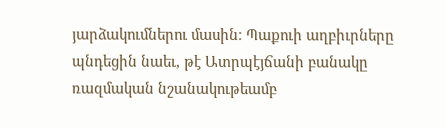յարձակումներու մասին։ Պաքուի աղբիւրները պնդեցին նաեւ, թէ Ատրպէյճանի բանակը ռազմական նշանակութեամբ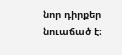նոր դիրքեր նուաճած է։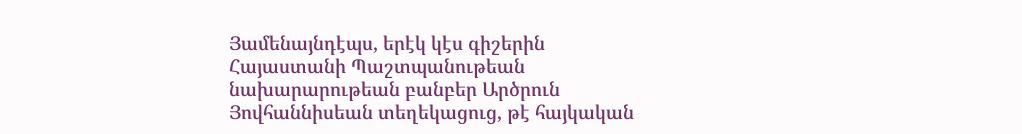Յամենայնդէպս, երէկ կէս գիշերին Հայաստանի Պաշտպանութեան նախարարութեան բանբեր Արծրուն Յովհաննիսեան տեղեկացուց, թէ հայկական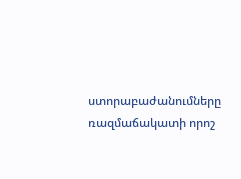ստորաբաժանումները ռազմաճակատի որոշ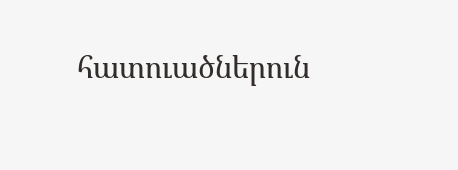հատուածներուն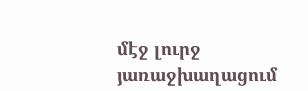մէջ լուրջ յառաջխաղացում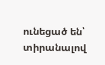ունեցած են՝ տիրանալով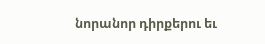նորանոր դիրքերու եւ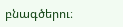բնագծերու։